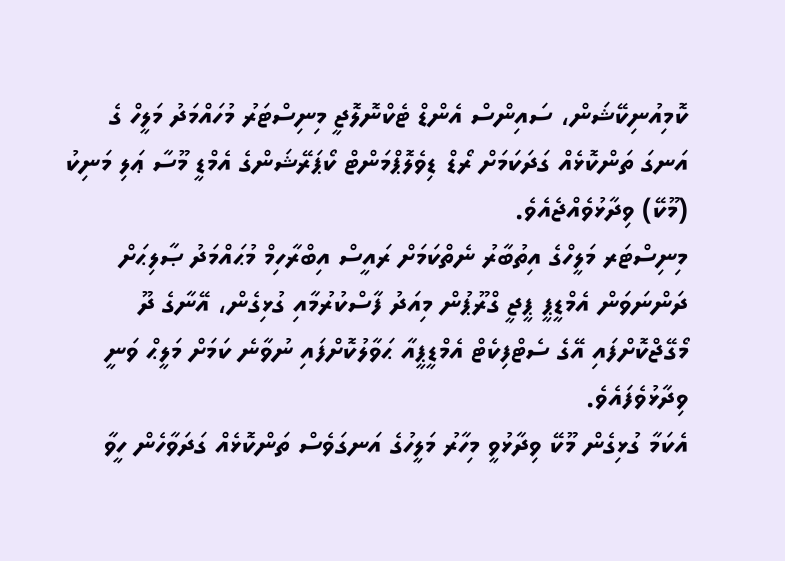ކޮމިއުނިކޭޝަން، ސައިންސް އެންޑް ޓެކްނޮލޮޖީ މިނިސްޓަރު މުހައްމަދު މަލީހް ގެ އަނގަ ތަންކޮޅެއް ގަދަކަމަށް ރޯޑް ޑިވެލޮޕްމަންޓް ކޯޕަރޭޝަންގެ އެމްޑީ މޫސާ ޢަލި މަނިކު (މޫކޭ) ވިދާޅުވެއްޖެއެވެ.
މިނިސްޓަރ މަލީހްގެ އިތުބާރު ނެތްކަމަށް ރައީސް އިބްރާހިމް މުޙައްމަދު ޞާލިޙަށް ދަންނަވަން އެމްޑީޕީ ޕީޖީ ގްރޫޕުން މިއަދު ފާސްކުރުމާއި ގުޅިގެން، އޭނާގެ ދޫ މޯގޭޖްކޮށްފައި އޭގެ ސެޓްފިކެޓް އެމްޑީޕީއާ ޙަވާލުކޮށްފައި ނުވާނެ ކަމަށް މަލީޙް ވަނީ ވިދާޅުވެފައެވެ.
އެކަމާ ގުޅިގެން މޫކޭ ވިދާޅުވީ މިހާރު މަލީހުގެ އަނގަވެސް ތަންކޮޅެއް ގަދަވާހެން ހީވާ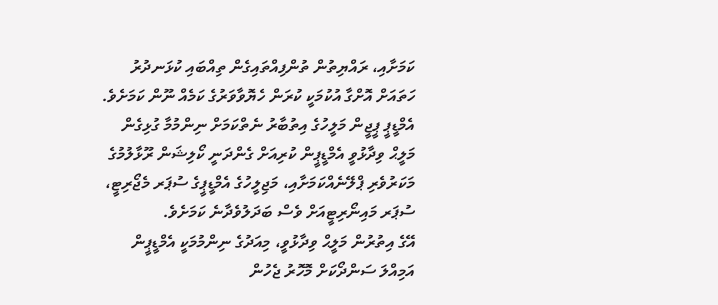ކަމަށާއި، ރައްޔިތުން ތުންފިއްތައިގެން ތިއްބައި ކުޅަނދުރު ހަތައަށް އޮށްގާ އުކުމަކީ ކުރަން ހެޔޮވާވަރުގެ ކަމެއް ނޫން ކަމަށެވެ.
އެމްޑީޕީ ޕީޖީން މަލީހުގެ އިތުބާރު ނެތްކަމަށް ނިންމުމާ ގުޅިގެން މަލީޙް ވިދާޅުވީ އެމްޑީޕީން ކުރިއަށް ގެންދަނީ ކޯލިޝަން ރޫޅާލުމުގެ މަކަރުވެރި ޕްލޭނެއްކަމަށާއި، މަޖިލީހުގެ އެމްޑީޕީގެ ސުޕަރ މެޖޯރިޓީ، ސުޕަރ މައިނޯރިޓީއަށް ވެސް ބަދަލުވެދާނެ ކަމަށެވެ.
އޭގެ އިތުރުން މަލީޙް ވިދާޅުވީ، މިއަދުގެ ނިންމުމަކީ އެމްޑީޕީން އަމިއްލަ ސަންދޯކަށް މޮހޮރު ޖެހުން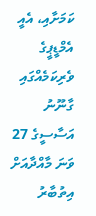ކަމަށާއި، އެއީ އެމްޑީޕީގެ ވެރިކަމެއްގައި ގާނޫނު އަސާސީގެ 27 ވަނަ މާއްދާއަށް އިތުބާރު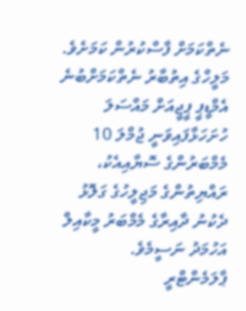ނެތްކަމަށް ފާސްކުރުން ކަމަށެވެ.
މަލީހްގެ އިތުބާރު ނެތްކަމަށްބުނެ އެމްޑީޕީ ޕީޖީއަށް މައްސަލަ ހުށަހަޅާފައިވަނީ ޖުމްލަ 10 މެމްބަރުންގެ ސޮޔާއިއެކު، ރައްޔިތުންގެ މަޖިލީހުގެ ގަލޮޅު ދެކުނު ދާއިރާގެ މެމްބަރު މީކާއިލް އަހުމަދު ނަސީމެވެ.
ޕާލަމެންޓްރީ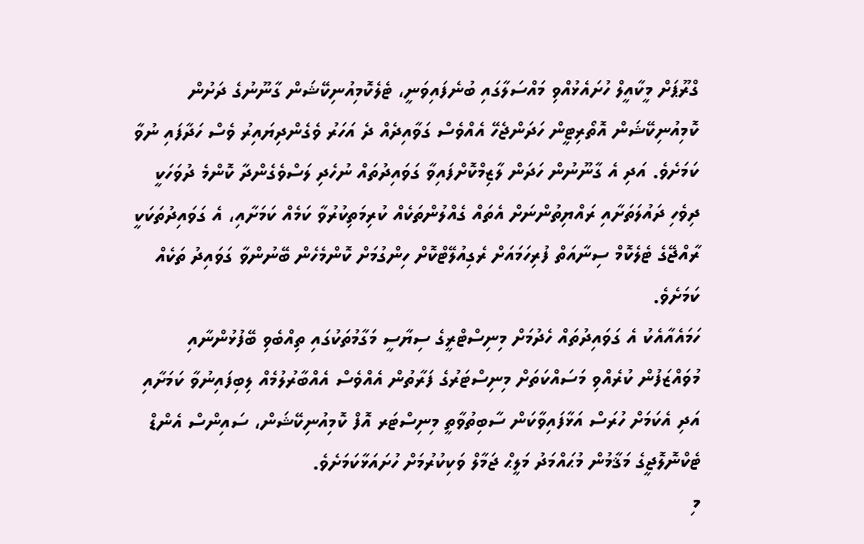ގްރޫޕަށް މީކާއީލް ހުށައެޅުއްވި މައްސަލާގައި ބުނެފައިވަނީ، ޓެލެކޮމިއުނިކޭޝަން ގާނޫނުގެ ދަށުން ކޮމިއުނިކޭޝަން އޮތޯރިޓީން ހަދަންޖެހޭ އެއްވެސް ގަވާއިދެއް ދެ އަހަރު ވެގެންދިޔައިރު ވެސް ހަދާފައި ނުވާ ކަމަށެވެ. އަދި އެ ގާނޫނުން ހަދަން ލާޒިމްކޮށްފައިވާ ގަވައިދުތައް ނުހެދި ލަސްވެގެންދާ ކޮންމެ ދުވަހަކީ ދިވެހި ދައުލަތަށާއި ރައްޔިތުންނަށް އެތައް ގެއްލުންތަކެއް ކުރިމަތިކުރުވާ ކަމެއް ކަމަށާއި، އެ ގަވައިދުތަކަކީ ރާއްޖޭގެ ޓެލެކޮމް ސިނާއަތް ފުރިހަމައަށް ރެގިއުލޭޓްކޮށް ހިންގުމަށް ކޮންމެހެން ބޭނުންވާ ގަވައިދު ތަކެއް ކަމަށެވެ.
ހަމައެއާއެކު އެ ގަވައިދުތައް ހެދުމަށް މިނިސްޓްރީގެ ސިޔާސީ މަގާމުތަކުގައި ތިއްބެވި ބޭފުޅުންނާއި މުވައްޒަފުން ކުރެއްވި މަސައްކަތަށް މިނިސްޓަރުގެ ފަރާތުން އެއްވެސް އެއްބާރުލުމެއް ލިބިފައިނުވާ ކަމަށާއި އަދި އެކަމަށް ހުރަސް އަޅާފައިވާކަން ސާބިތުވާތީ މިނިސްޓަރ އޮފް ކޮމިއުނިކޭޝަން، ސައިންސް އެންޑް ޓެކްނޮލޮޖީގެ މަޤާމުން މުޙައްމަދު މަލީޙް ޖަމާލް ވަކިކުރުމަށް ހުށައަޅާކަމަށެވެ.
މި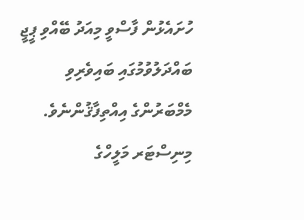ހުށައެޅުން ފާސްވީ މިއަދު ބޭއްވި ޕީޖީ ބައްދަލުވުމުގައި ބައިވެރިވި މެމްބަރުންގެ އިއްތިފާޤުންނެވެ.
މިނިސްޓަރ މަލީހްގެ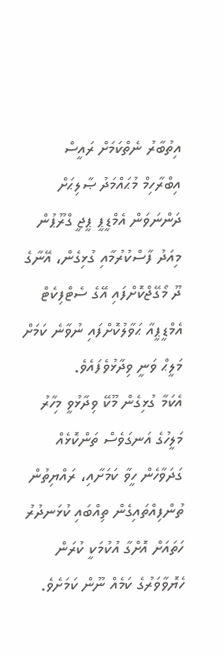އިތުބާރު ނެތްކަމަށް ރައީސް އިބްރާހިމް މުޙައްމަދު ޞާލިޙަށް ދަންނަވަން އެމްޑީޕީ ޕީޖީ ގްރޫޕުން މިއަދު ފާސްކުރުމާއި ގުޅިގެން، އޭނާގެ ދޫ މޯގޭޖްކޮށްފައި އޭގެ ސެޓްފިކެޓް އެމްޑީޕީއާ ޙަވާލުކޮށްފައި ނުވާނެ ކަމަށް މަލީޙް ވަނީ ވިދާޅުވެފައެވެ.
އެކަމާ ގުޅިގެން މޫކޭ ވިދާޅުވީ މިހާރު މަލީހުގެ އަނގަވެސް ތަންކޮޅެއް ގަދަވާހެން ހީވާ ކަމަށާއި، ރައްޔިތުން ތުންފިއްތައިގެން ތިއްބައި ކުޅަނދުރު ހަތައަށް އޮށްގާ އުކުމަކީ ކުރަން ހެޔޮވާވަރުގެ ކަމެއް ނޫން ކަމަށެވެ.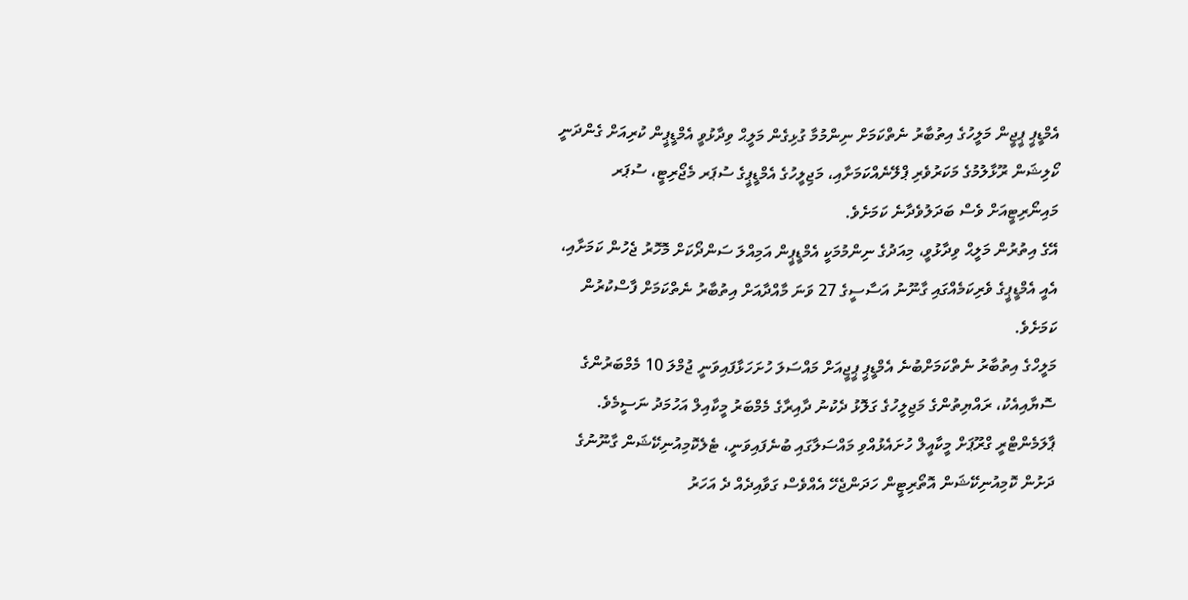އެމްޑީޕީ ޕީޖީން މަލީހުގެ އިތުބާރު ނެތްކަމަށް ނިންމުމާ ގުޅިގެން މަލީޙް ވިދާޅުވީ އެމްޑީޕީން ކުރިއަށް ގެންދަނީ ކޯލިޝަން ރޫޅާލުމުގެ މަކަރުވެރި ޕްލޭނެއްކަމަށާއި، މަޖިލީހުގެ އެމްޑީޕީގެ ސުޕަރ މެޖޯރިޓީ، ސުޕަރ މައިނޯރިޓީއަށް ވެސް ބަދަލުވެދާނެ ކަމަށެވެ.
އޭގެ އިތުރުން މަލީޙް ވިދާޅުވީ، މިއަދުގެ ނިންމުމަކީ އެމްޑީޕީން އަމިއްލަ ސަންދޯކަށް މޮހޮރު ޖެހުން ކަމަށާއި، އެއީ އެމްޑީޕީގެ ވެރިކަމެއްގައި ގާނޫނު އަސާސީގެ 27 ވަނަ މާއްދާއަށް އިތުބާރު ނެތްކަމަށް ފާސްކުރުން ކަމަށެވެ.
މަލީހްގެ އިތުބާރު ނެތްކަމަށްބުނެ އެމްޑީޕީ ޕީޖީއަށް މައްސަލަ ހުށަހަޅާފައިވަނީ ޖުމްލަ 10 މެމްބަރުންގެ ސޮޔާއިއެކު، ރައްޔިތުންގެ މަޖިލީހުގެ ގަލޮޅު ދެކުނު ދާއިރާގެ މެމްބަރު މީކާއިލް އަހުމަދު ނަސީމެވެ.
ޕާލަމެންޓްރީ ގްރޫޕަށް މީކާއީލް ހުށައެޅުއްވި މައްސަލާގައި ބުނެފައިވަނީ، ޓެލެކޮމިއުނިކޭޝަން ގާނޫނުގެ ދަށުން ކޮމިއުނިކޭޝަން އޮތޯރިޓީން ހަދަންޖެހޭ އެއްވެސް ގަވާއިދެއް ދެ އަހަރު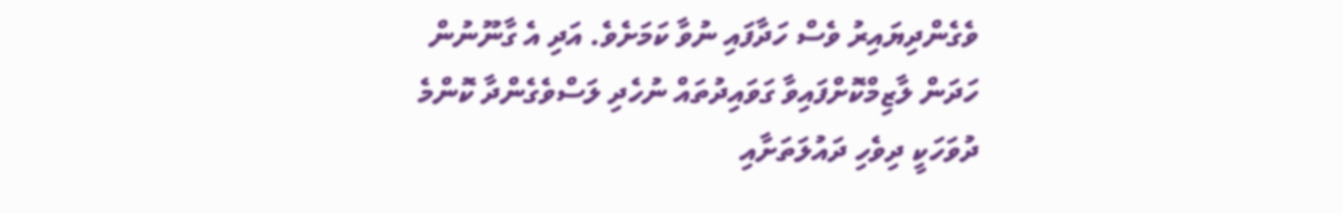ވެގެންދިޔައިރު ވެސް ހަދާފައި ނުވާ ކަމަށެވެ. އަދި އެ ގާނޫނުން ހަދަން ލާޒިމްކޮށްފައިވާ ގަވައިދުތައް ނުހެދި ލަސްވެގެންދާ ކޮންމެ ދުވަހަކީ ދިވެހި ދައުލަތަށާއި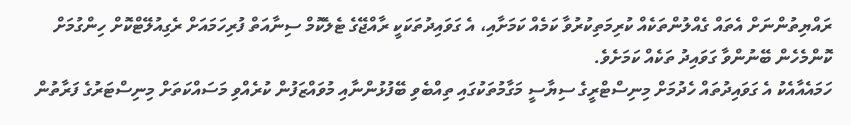ރައްޔިތުންނަށް އެތައް ގެއްލުންތަކެއް ކުރިމަތިކުރުވާ ކަމެއް ކަމަށާއި، އެ ގަވައިދުތަކަކީ ރާއްޖޭގެ ޓެލެކޮމް ސިނާއަތް ފުރިހަމައަށް ރެގިއުލޭޓްކޮށް ހިންގުމަށް ކޮންމެހެން ބޭނުންވާ ގަވައިދު ތަކެއް ކަމަށެވެ.
ހަމައެއާއެކު އެ ގަވައިދުތައް ހެދުމަށް މިނިސްޓްރީގެ ސިޔާސީ މަގާމުތަކުގައި ތިއްބެވި ބޭފުޅުންނާއި މުވައްޒަފުން ކުރެއްވި މަސައްކަތަށް މިނިސްޓަރުގެ ފަރާތުން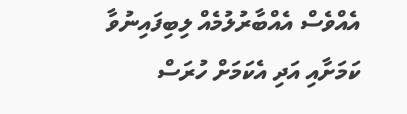އެއްވެސް އެއްބާރުލުމެއް ލިބިފައިނުވާ ކަމަށާއި އަދި އެކަމަށް ހުރަސް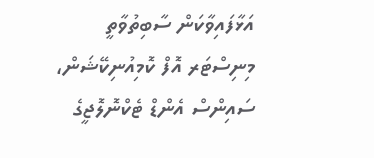އަޅާފައިވާކަން ސާބިތުވާތީ މިނިސްޓަރ އޮފް ކޮމިއުނިކޭޝަން، ސައިންސް އެންޑް ޓެކްނޮލޮޖީގެ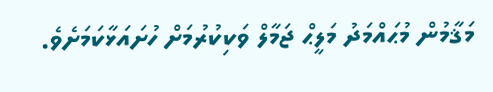މަޤާމުން މުޙައްމަދު މަލީޙް ޖަމާލް ވަކިކުރުމަށް ހުށައަޅާކަމަށެވެ.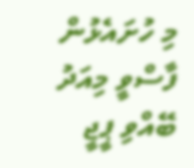މި ހުށައެޅުން ފާސްވީ މިއަދު ބޭއްވި ޕީޖީ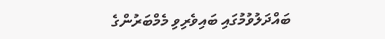ބައްދަލުވުމުގައި ބައިވެރިވި މެމްބަރުންގެ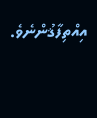އިއްތިފާޤުންނެވެ.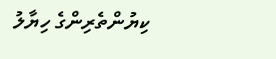ކިޔުންތެރިންގެ ހިޔާލު